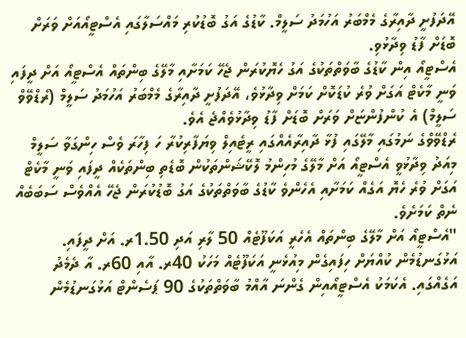އޭދަފުށީ ދާއިރާގެ މެމްބަރު އަހުމަދު ސަލީމް. ކާޑުގެ އަގު ބޮޑުކުރި މައްސަލާގައި އެސްޓީއޯއަށް ވަރަށް ބޮޑަށް ފާޑު ވިދާޅުވި.
އެސްޓީއޯ އިން ކާޑުގެ ބާވަތްތަކުގެ އަގު ހެޔޮކުރަން ޖެހޭ ކަމަށާއި މާލޭގެ ބިންތައް އެސްޓީއޯ އަށް ދީފައި ވަނީ މާކެޓް އަގަށް ވުރެ ކުޑަކޮށް ކަމަށް ވިދާޅުވެ، އޭދަފުށީ ދާއިރާގެ މެމްބަރު އަހުމަދު ސަލީމް (ރެޑްވޭވް ސަލީމް) އެ ކުންފުންޏަށް ވަރަށް ބޮޑަށް ފާޑު ވިދާޅުވެއްޖެ އެވެ.
ރެޑްވޭވްގެ ނަމުގައި މާލޭގައި ފުޅާ ދާއިރާއެއްގައި ރީޓެއިލް ވިޔަފާރިކުރާ ހަ ފިހާރަ ވެސް ހިންގަވާ ސަލީމް މިއަދު ވިދާޅުވީ އެސްޓީއޯ އަށް މާލޭގެ މުހިންމު ލޮކޭޝަންތަކުން ބޮޑެތި ބިންތަކެއް ދީފައި ވަނީ މާކެޓް އަގަށް ވުރެ ހެޔޮ އަގެއް ކަމަށާއި އެހެންވެ ކާޑުގެ ބާވަތްތަކުގެ އަގު ބޮޑުކުރަން ޖެހޭ އެއްވެސް ސަބަބެއް ނެތް ކަމަށެވެ.
"އެސްޓީއޯ އަށް މާލޭގެ ބިންތައް އެހެރީ އަކަފޫޓެއް 50 ލާރި އަދި 1.50ރ. އަށް ދީފައި. އަޅުގަނޑުމެން ކުއްޔަށް ހިފައިގެން މިއުޅެނީ އަކަފޫޓެއް މަހަކު 40ރ. އާއި 60ރ. އާ ދެމެދު އަގެއްގައި. އެކަމަކު އެސްޓީއޯއިން ގެންނަ އާއްމު ބާވަތްތަކުގެ 90 ޕަސެންޓް އަޅުގަނޑުމެން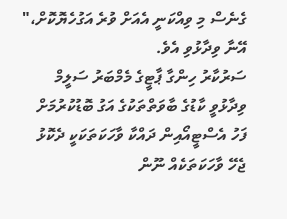ގެނެސް މި ވިއްކަނީ އެއަށް ވުރެ އަގުހެޔޮކޮށް،" އޭނާ ވިދާޅުވި އެވެ.
ސަރުކާރު ހިންގާ ޕާޓީގެ މެމްބަރު ސަލީމް ވިދާޅުވީ ކާޑުގެ ބާވަތްތަކުގެ އަގު ބޮޑުކުރުމަށް ފަހު އެސްޓީއޯއިން ދައްކާ ވާހަކަތަކަކީ ދެކޮޅު ޖެހޭ ވާހަކަތަކެއް ނޫން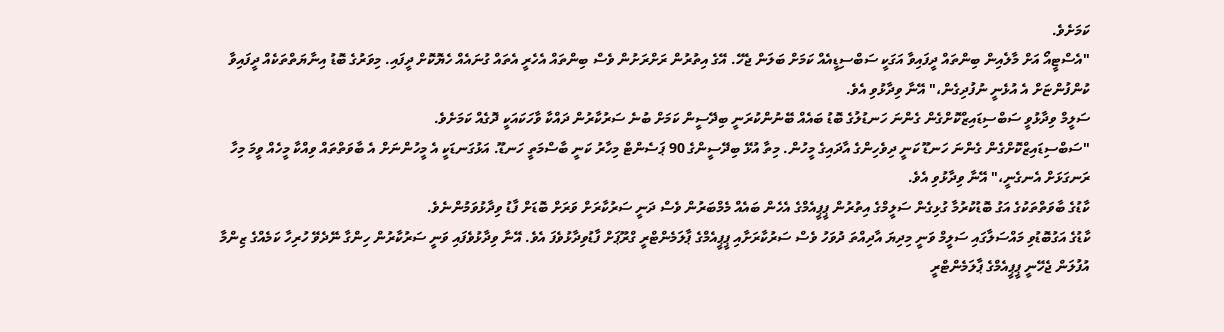ކަމަށެވެ.
"އެސްޓީއޯ އަށް މާލެއިން ބިންތައް ދީފައިވާ އަގަކީ ސަބްސިޑީއެއް ކަމަށް ބަލަން ޖެހޭ. އޭގެ އިތުރުން ރަށްރަށުން ވެސް ބިންތައް އެހެރީ އެތައް ގުނައެއް ހެޔޮކޮށް ދީފައި. މިވަރުގެ ބޮޑު އިނާޔަތްތަކެއް ދީފައިވާ ކުންފުންޏަށް އެ އުޅެނީ ނުފުދިގެން،" އޭނާ ވިދާޅުވި އެވެ.
ސަލީމް ވިދާޅުވީ ސަބްސިޑައިޒްކޮށްގެން ގެންނަ ހަނޑުލުގެ ބޮޑު ބައެއް ބޭނުންކުރަނީ ބިދޭސީން ކަމަށް ބުނެ ސަރުކާރުން ދައްކާ ވާހަކައަކީ ދޮގެއް ކަމަށެވެ.
"ސަބްސިޑައިޒްކޮށްގެން ގެންނަ ހަނޑޫ ކަނީ ދިވެހިންގެ އާދައިގެ މީހުން. މިތާ އުޅޭ ބިދޭސީންގެ 90 ޕަސެންޓް މިހާރު ކަނީ ބާސްމަތީ ހަނޑޫ. އަޅުގަނޑަކީ އެ މީހުންނަށް އެ ބާވަތްތައް ވިއްކާ މީހެއް ވީމަ މިހާ ރަނގަޅަށް އެނގެނީ،" އޭނާ ވިދާޅުވި އެވެ.
ކާޑުގެ ބާވަތްތަކުގެ އަގު ބޮޑުކުރުމާ ގުޅިގެން ސަލީމްގެ އިތުރުން ޕީޕީއެމްގެ އެހެން ބައެއް މެމްބަރުން ވެސް ދަނީ ސަރުކާރަށް ވަރަށް ބޮޑަށް ފާޑު ވިދާޅުވަމުންނެވެ.
ކާޑުގެ އަގުބޮޑުވި މައްސަލާގައި ސަލީމް ވަނީ މިދިޔަ އާދިއްތަ ދުވަހު ވެސް ސަރުކާރަށާއި ޕީޕީއެމްގެ ޕާލަމެންޓްރީ ގްރޫޕަށް ފާޑުވިދާޅުވެފަ އެވެ. އޭނާ ވިދާޅުވެފައި ވަނީ ސަރުކާރުން ހިންގާ ނޭދެވޭ ހުރިހާ ކަމެއްގެ ޒިންމާ އުފުލަން ޖެހޭނީ ޕީޕީއެމްގެ ޕާލަމެންޓްރީ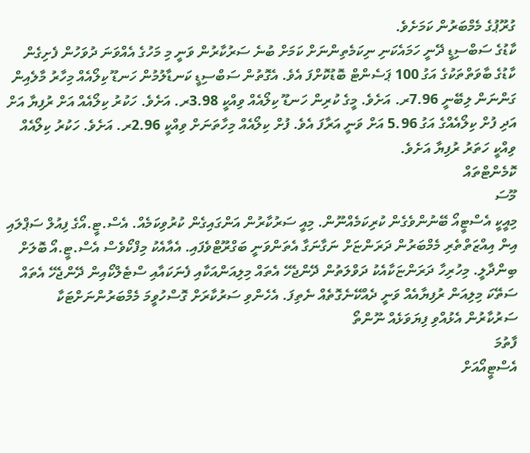ގުރޫޕުގެ މެމްބަރުން ކަމަށެވެ.
ކާޑުގެ ސަބްސިޑީ ދޭނީ ހަމައެކަނި ނިކަމެތިންނަށް ކަމަށް ބުނެ ސަރުކާރުން ވަނީ މި މަހުގެ އެއްވަނަ ދުވަހުން ފެށިގެން ކާޑުގެ ބާވަތްތަކުގެ އަގު 100 ޕަސެންޓް ބޮޑުކޮށްފަ އެވެ. އެގޮތުން ސަބްސިޑީ ކަނޑާލުމުން ހަނޑޫ ކިލޯއެއް މިހާރު މާލެއިން ގަންނަން ލިބޭނީ 7.96ރ. އަށެވެ. މީގެ ކުރިން ހަނޑޫ ކިލޯއެއް ވިއްކީ 3.98ރ. އަށެވެ. ހަކުރު ކިލޯއެއް އަށް ރުފިޔާ އަށް އަދި ފުށް ކިލޯއެއްގެ އަގު 5.96 އަށް ވަނީ އަރާފަ އެވެ. ފުށް ކިލޯއެއް މިހާތަނަށް ވިއްކީ 2.96ރ. އަށެވެ. ހަކުރު ކިލޯއެއް ވިއްކީ ހަތަރު ރުފިޔާ އަށެވެ.
ކޮމެންޓްތައް
މޫސަ
މިއީކީ އެސްޓީއޯ ބޭނުންވެގެން ކުރިކަމެއްނޫން. މިއީ ސަރުކާރުން އަންގައިގެން ކުރުވިކަމެއް. އެސް.ޓީ.އޯގެ ފިއުލް ސަޕްލައި އިން އިއްޒަތްތެރި މެމްބަރުން ދަރަންޏަށް ނަގާނަގާ އެތަންވަނީ ބަގްރޫޓްވެފައި. އެއާއެކު މިފްކޯވެސް އެސް.ޓީ.އޯ ބޮލަށް ބިންދާލީ. މިހުރިހާ ދަރަންޏަކާއެކު ދަވްލަތުން ދޭންޖެހޭ އެތައް މިލިއަންއަކާއި ފެނަކައާއި ސްޓެލްކޯއިން ދޭންޖެހޭ އެތައް ސަތޭކަ މިލިއަން ރުފިޔާއެއް ވަނީ ދެއްކޭނެގޮތެއް ނެތިފަ. އެހެންވި ސަރުކާރަށް ގޮސްހުވީމަ މެމްބަރުންނަށްޓަކާ ސަރުކާރުން އެޅުއްވި ފިޔަވަޅެއް ނޫންތޯ
ފާތުމަ
އެސްޓީއޯއަށް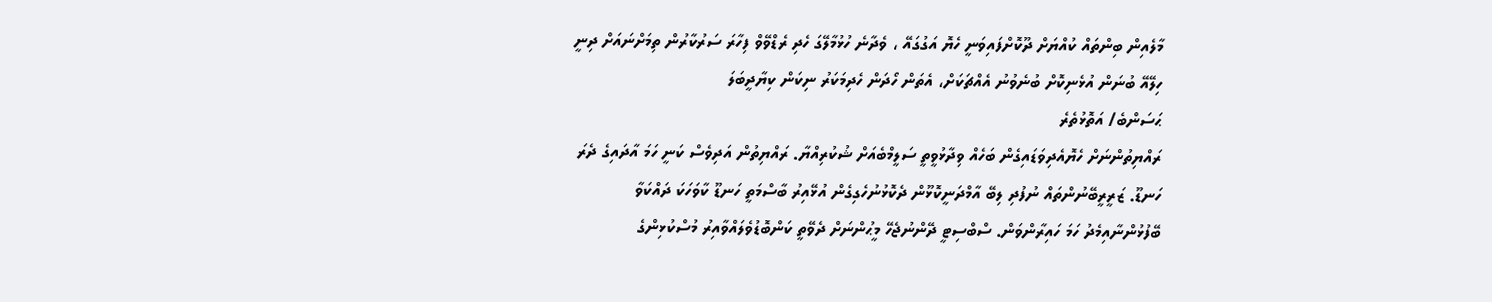މާލެއިން ބިންތައް ކުއްޔަށް ދޫކޮށްފައިވަނީ ހެޔޮ އަގުގައޭ ، ވެދާނެ ހުޅުމާލޭގަ ހެދި ރެޑްވޭވް ފިހާރަ ސަރުކާރުން ތިމަށްނައަށް ދިނީ ހިލޭއޭ ބުނަން އުޅެނިކޮށް ބުނެވުނު އެއްޗަކަށް، އެތަން ހޯދަން ހެދިމަކަރު ނިކަން ކިޔާދީބަލަ
ޙަސަންބެ/ އަތޮޅުތެރެ
ރައްޔިތުންނަށް ހެޔޮއެދިވަޑައިގެން ބަހެއް ވިދާޅުވީތީ ސަލީމްބެއަށް ޝުކުރިއްޔާ. ރައްޔިތުން އަދިވެސް ކަނީ ހަމަ އާދައިގެ ދެރަ ހަނޑޫ. ޒަރީރީބޭނުންތައް ނުފުދި ލިބޭ އާމްދަނީކޮޅޫން ދެކޮޅުނުހެގިގެން އުޅޭއިރު ބާސްމަތީ ހަނޑޫ ކާވަހަކަ ދައްކަވާ ބޭފުޅުންނާއިމެދު ހަމަ ހައިރާންވަން. ސްބްސިޓީ ދޭންނުޖެހޭ މީޙުންނަށް ދެވޭތީ ކަންބޮޑުވެލައްވާއިރު މުސްކުޅިންގެ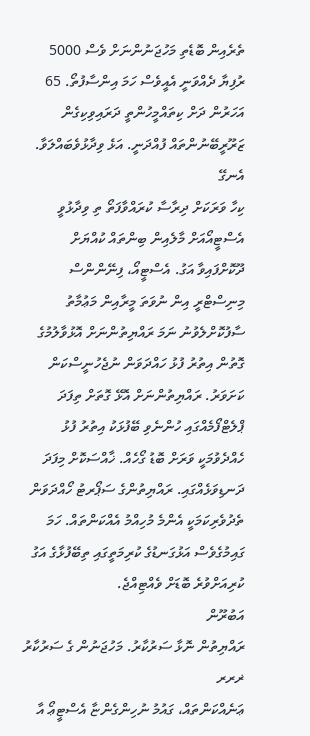ތެރެއިން ބޮޑެތި މަހުޖަނުންނަށް ވެސް 5000 ރުފިޔާ ދެއްވަނީ އެއީވެސް ހަމަ އިންސާފުތޯ. 65 އަހަރުން ދަށް ކިތައްމީހުންތީ ދަރައިވިކިގެން ޒަރޫރީބޭނުންތައް ފުއްދަނީ. އަޅެ ވިދާޅުވެބައްލަވާ.
އެނގޭ
ކިހާ ވަރަކަށް ދިރާސާ ކުރައްވާފަތޯ ތި ވިދާޅުވީ އެސްޓީއޯއަށް މާލެއިން ބިންތައް ކުއްޔަށް ދޫކޮށްފައިވާ އަގު. އެސްޓީއޯ، ފިނޭންންސް މިނިސްޓްރީ އިން ނުވަތަ މީރާއިން މަޢުމާތު ސާފުކޮށްލެވުނު ނަމަ ރައްޔިތުންނަށް އޮޅުވާލުމުގެ ގޮތުން އިތުރު ފުޅު ހައްދަވަން ނުޖެހުނީސްކަން ކަށަވަރު. ރައްޔިތުންނަށް އޮޅޭ ގޮތަށް ތިފަދަ ޕްލެޓްފޯމެއްގައި ހުންނެވި ބޭފުޅަކު އިތުރު ފުޅު ހެއްދެވުމަކީ ވަރަށް ބޮޑު ގޯހެއް. ޚާއްސަކޮށް މިފަދަ ދަނޑިވަޅެއްގައި. ރައްޔިތުންގެ ސަޕޯރޓު ހޯއްދަވަން ތެދުވެރިކަމަކީ އެންމެ މުހިއްމު އެއްކަންތައް. ހަމަ ގައިމުގެވެސް އަޅުގަނޑުގެ ކުރިމަތީގައި ތިބޭފުޅާގެ އަގު ކުރިއަށްވުރެ ބޮޑަށް ވެއްޓިއްޖެ.
އަބުރޫން
ރައްޔިތުން ނޮޅާ ސަރުކާރު. މަހުޖަނުން ގެ ސަރުކާރު
ޜރރ
ޢަނެއްކަންތައް، ގައުމު ނުހިންގެންޏާ އެސްޓީޢޯ އާ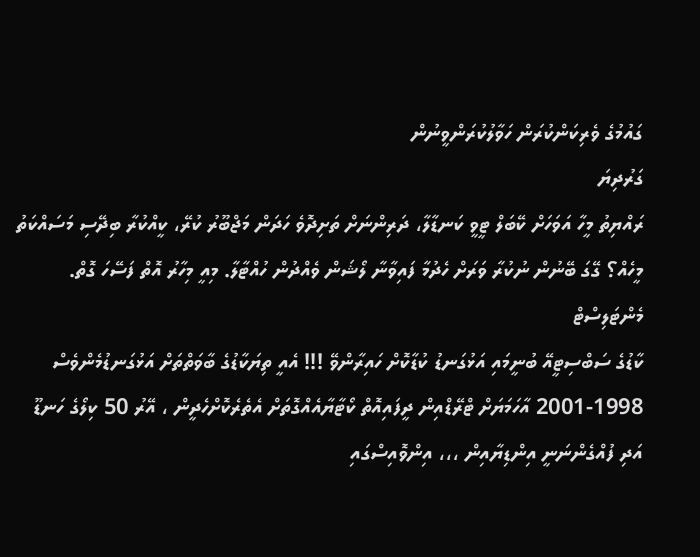ގައުމުގެ ވެރިކަންކުރަން ހަވާލުކުރަންވީނުން
ގަރުދިޔަ
ރައްޔިތު މީހާ އަވަހަށް ކޭބަލް ޓީވީ ކަނޑާލާ، ދަރިންނަށް ތަށިދޮވެ ހަދަން މަޖްބޫރު ކުރޭ، ކީއްކުރާ ބިދޭސި މަސައްކަތު މީހެއް؟ ގޭގަ ބޭނުން ނުކުރާ ވަރަށް ހެދުމާ ފައިވާނާ ލޯޝަން ވެއްދުން ހުއްޓާލާ. މިއީ މިހާރު އޮތް ފަސޭހަ ގޮތް.
މެންޓަލިސްޓް
ކާޑުގެ ސަބްސިޓީއޭ ބުނީމައި އަޅުގަނޑު ކުޑާކޮށް ހައިރާންވޭ !!! އެއީ ތިޔަކާޑުގެ ބާވަތްތަށް އަޅުގަނޑުމެންވެސް 1998-2001 އާހަމަޔަށް ޓްރޭޑްއިން ދީފައިއޮތް ކޯޓާޔާއެއްގޮތަށް އެތެރެކޮށްހެދީން ، އޭރު 50 ކިލޯގެ ހަނޑޫ އަދި ފުއްގެންނަނީ އިންޑިޔާއިން ،،، އިންވޮއިސްގައި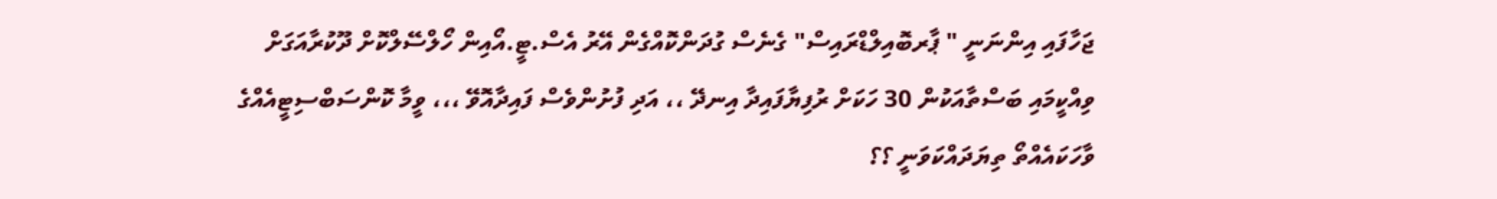ޖަހާފައި އިންނަނީ " ޕާރބޮއިލްޑްރައިސް" ގެނެސް ގުދަންކޮއްގެން އޭރު އެސް.ޓީ.އޯއިން ހޯލްސޭލްކޮށް ދޫކުރާއަގަށް ވިއްކީމައި ބަސްތާއަކުން 30 ހަކަށް ރުފިޔާފައިދާ އިނދޭ ،، އަދި ފުށުންވެސް ފައިދާއޮވޭ ،،، ވީމާ ކޮންސަބްސިޓީއެއްގެ ވާހަކައެއްތޯ ތިޔަދައްކަވަނީ ؟؟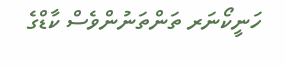ހަނީކޯނަރ ތަންތަނުންވެސް ކާޑްގެ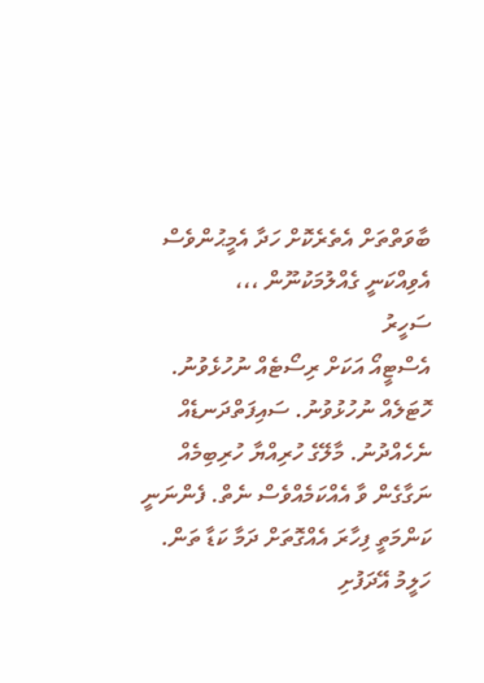ބާވަތްތަށް އެތެރެކޮށް ހަދާ އެމީޙުންވެސް އެވިއްކަނީ ގެއްލުމަކުނޫން ،،،
ސަހީރު
އެސްޓީއޯ އަކަށް ރިސޯޓެއް ނުހުޅެވުނު. ހޮޓަލެއް ނުހުޅުވުނު. ސައިފަތްދަނޑެއް ނެހެއްދުނު. މާލޭގެ ހުރިއްޔާ ހުރިބިމެއް ނަގާގެން ވާ އެއްކަމެއްވެސް ނެތް. ފެންނަނީ ކަންމަތީ ފިހާރަ އެއްގޮތަށް ދަމާ ކަޑާ ތަން.
ހަލީމު އޭދަފުށި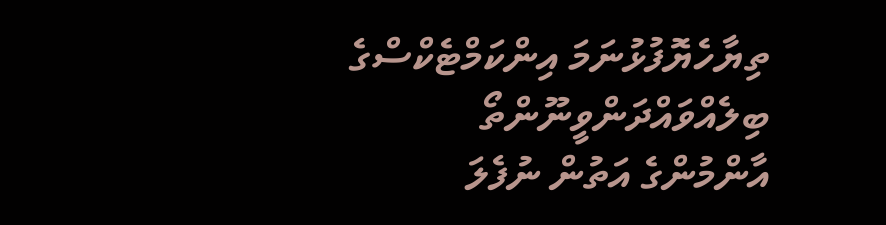ތިޔާހެޔޮފުޅުނަމަ އިންކަމްޓެކްސްގެ ބިލެއްވައްދަންވީނޫންތޯ އާންމުންގެ އަތުން ނުފެލަ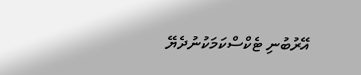އޭރުބުނި ޓެކްސްކަމަކުނުދެޔޭ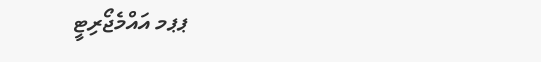ޕޕމ އައްމެޖޯރިޓީ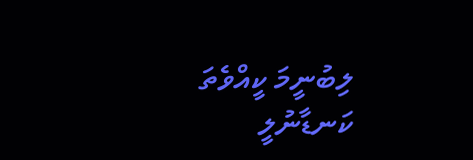ލިބުނީމަ ކީއްވެތަ ކަނޑާނުލީ